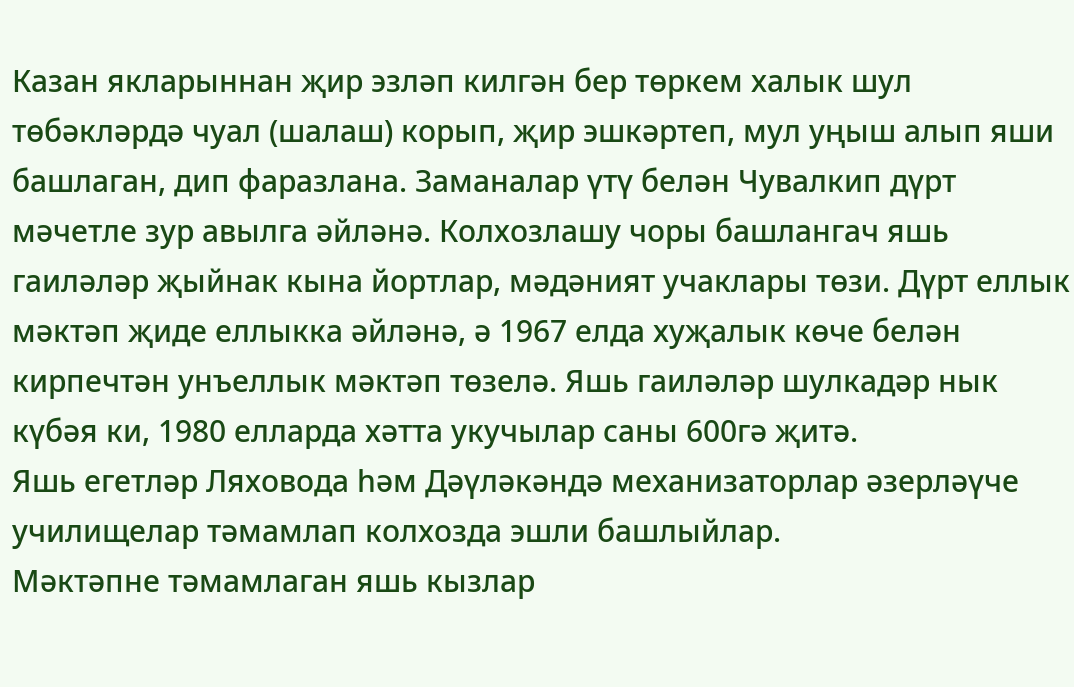Казан якларыннан җир эзләп килгән бер төркем халык шул төбәкләрдә чуал (шалаш) корып, җир эшкәртеп, мул уңыш алып яши башлаган, дип фаразлана. Заманалар үтү белән Чувалкип дүрт мәчетле зур авылга әйләнә. Колхозлашу чоры башлангач яшь гаиләләр җыйнак кына йортлар, мәдәният учаклары төзи. Дүрт еллык мәктәп җиде еллыкка әйләнә, ә 1967 елда хуҗалык көче белән кирпечтән унъеллык мәктәп төзелә. Яшь гаиләләр шулкадәр нык күбәя ки, 1980 елларда хәтта укучылар саны 600гә җитә.
Яшь егетләр Ляховода һәм Дәүләкәндә механизаторлар әзерләүче училищелар тәмамлап колхозда эшли башлыйлар.
Мәктәпне тәмамлаган яшь кызлар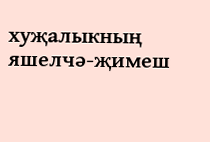хуҗалыкның яшелчә-җимеш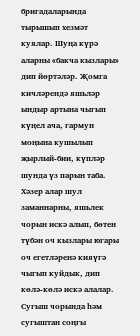бригадаларында тырышып хезмәт куялар. Шуңа күрә аларны «бакча кызлары» дип йөртәләр. Җомга кичләрендә яшьләр ындыр артына чыгып күңел ача, гармун моңына кушылып җырлый-бии, күпләр шунда үз парын таба. Хәзер алар шул заманнарны, яшьлек чорын искә алып, бөтен түбән оч кызлары югары оч егетләренә кияүгә чыгып куйдык, дип көлә-көлә искә алалар.
Сугыш чорында һәм сугыштан соңгы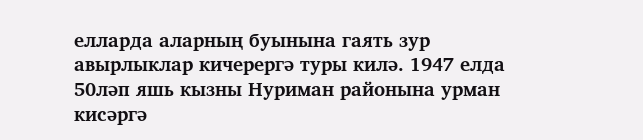елларда аларның буынына гаять зур авырлыклар кичерергә туры килә. 1947 елда 50ләп яшь кызны Нуриман районына урман кисәргә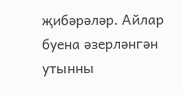җибәрәләр. Айлар буена әзерләнгән утынны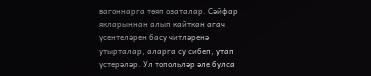вагоннарга төяп озаталар. Сәйфар якларыннан алып кайткан агач үсентеләрен басу читләренә утырталар, аларга су сибеп, утап үстерәләр. Ул топольләр әле булса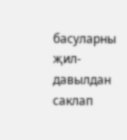басуларны җил-давылдан саклап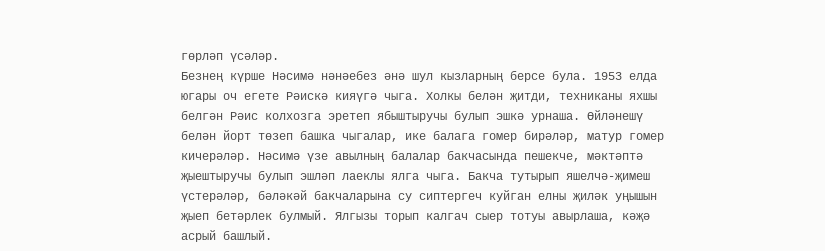гөрләп үсәләр.
Безнең күрше Нәсимә нәнәебез әнә шул кызларның берсе була. 1953 елда югары оч егете Рәискә кияүгә чыга. Холкы белән җитди, техниканы яхшы белгән Рәис колхозга эретеп ябыштыручы булып эшкә урнаша. Өйләнешү белән йорт төзеп башка чыгалар, ике балага гомер бирәләр, матур гомер кичерәләр. Нәсимә үзе авылның балалар бакчасында пешекче, мәктәптә җыештыручы булып эшләп лаеклы ялга чыга. Бакча тутырып яшелчә-җимеш үстерәләр, бәләкәй бакчаларына су сиптергеч куйган елны җиләк уңышын җыеп бетәрлек булмый. Ялгызы торып калгач сыер тотуы авырлаша, кәҗә асрый башлый.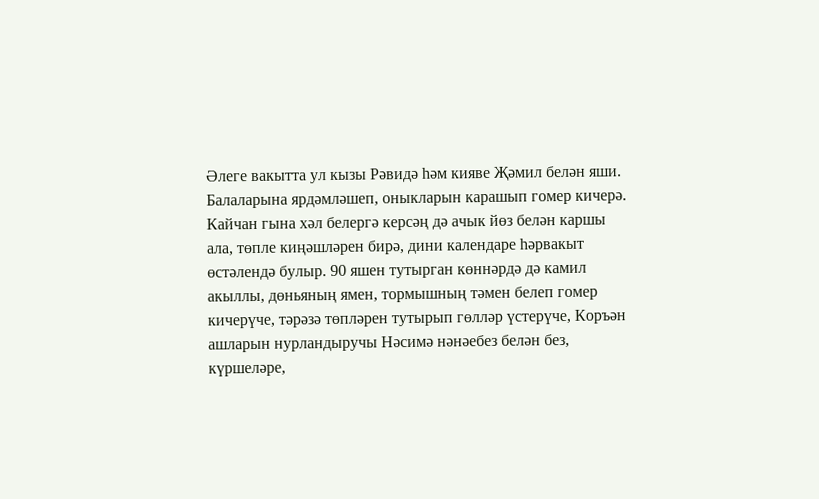Әлеге вакытта ул кызы Рәвидә һәм кияве Җәмил белән яши.
Балаларына ярдәмләшеп, оныкларын карашып гомер кичерә. Кайчан гына хәл белергә керсәң дә ачык йөз белән каршы ала, төпле киңәшләрен бирә, дини календаре һәрвакыт өстәлендә булыр. 90 яшен тутырган көннәрдә дә камил акыллы, дөньяның ямен, тормышның тәмен белеп гомер кичерүче, тәрәзә төпләрен тутырып гөлләр үстерүче, Коръән ашларын нурландыручы Нәсимә нәнәебез белән без, күршеләре,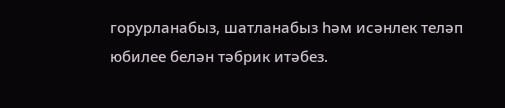горурланабыз, шатланабыз һәм исәнлек теләп юбилее белән тәбрик итәбез.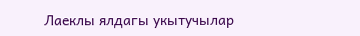Лаеклы ялдагы укытучылар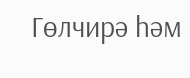Гөлчирә һәм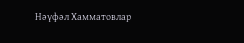Нәүфәл Хамматовлар